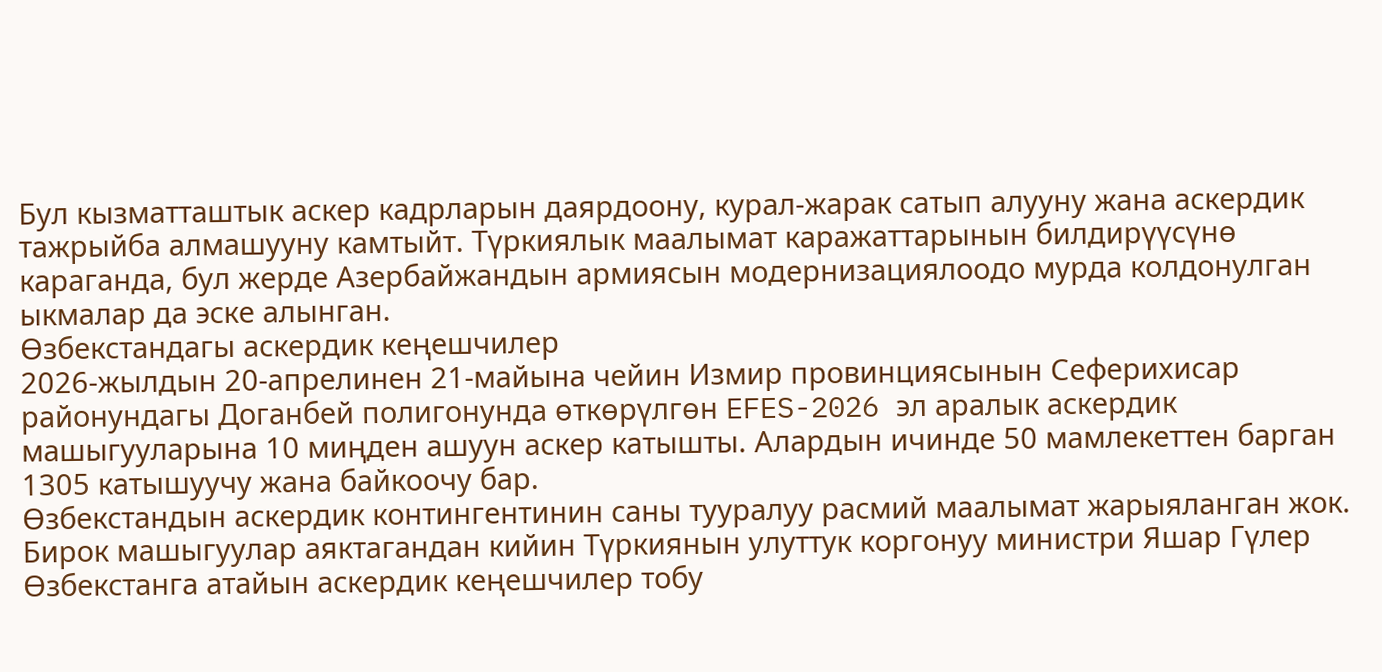Бул кызматташтык аскер кадрларын даярдоону, курал-жарак сатып алууну жана аскердик тажрыйба алмашууну камтыйт. Түркиялык маалымат каражаттарынын билдирүүсүнө караганда, бул жерде Азербайжандын армиясын модернизациялоодо мурда колдонулган ыкмалар да эске алынган.
Өзбекстандагы аскердик кеңешчилер
2026-жылдын 20-апрелинен 21-майына чейин Измир провинциясынын Сеферихисар районундагы Доганбей полигонунда өткөрүлгөн EFES-2026 эл аралык аскердик машыгууларына 10 миңден ашуун аскер катышты. Алардын ичинде 50 мамлекеттен барган 1305 катышуучу жана байкоочу бар.
Өзбекстандын аскердик контингентинин саны тууралуу расмий маалымат жарыяланган жок. Бирок машыгуулар аяктагандан кийин Түркиянын улуттук коргонуу министри Яшар Гүлер Өзбекстанга атайын аскердик кеңешчилер тобу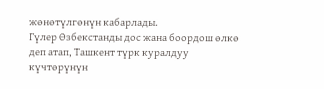жөнөтүлгөнүн кабарлады.
Гүлер Өзбекстанды дос жана боордош өлкө деп атап, Ташкент түрк куралдуу күчтөрүнүн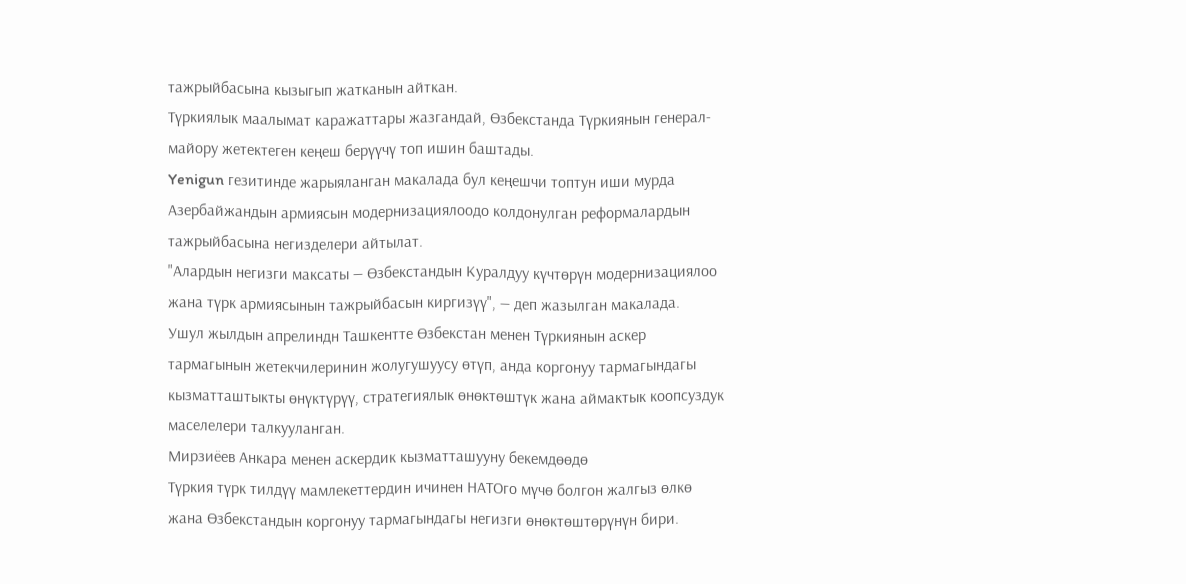тажрыйбасына кызыгып жатканын айткан.
Түркиялык маалымат каражаттары жазгандай, Өзбекстанда Түркиянын генерал-майору жетектеген кеңеш берүүчү топ ишин баштады.
Yenigun гезитинде жарыяланган макалада бул кеңешчи топтун иши мурда Азербайжандын армиясын модернизациялоодо колдонулган реформалардын тажрыйбасына негизделери айтылат.
"Алардын негизги максаты — Өзбекстандын Куралдуу күчтөрүн модернизациялоо жана түрк армиясынын тажрыйбасын киргизүү", — деп жазылган макалада.
Ушул жылдын апрелиндн Ташкентте Өзбекстан менен Түркиянын аскер тармагынын жетекчилеринин жолугушуусу өтүп, анда коргонуу тармагындагы кызматташтыкты өнүктүрүү, стратегиялык өнөктөштүк жана аймактык коопсуздук маселелери талкууланган.
Мирзиёев Анкара менен аскердик кызматташууну бекемдөөдө
Түркия түрк тилдүү мамлекеттердин ичинен НАТОго мүчө болгон жалгыз өлкө жана Өзбекстандын коргонуу тармагындагы негизги өнөктөштөрүнүн бири.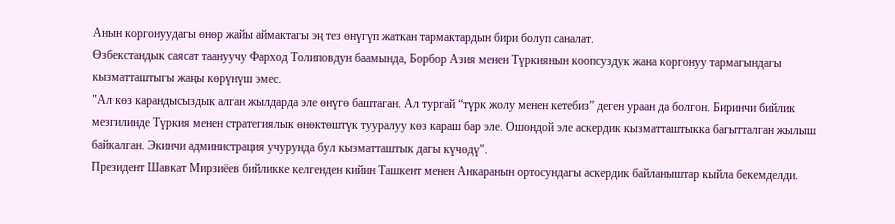Анын коргонуудагы өнөр жайы аймактагы эң тез өнүгүп жаткан тармактардын бири болуп саналат.
Өзбекстандык саясат таануучу Фарход Толиповдун баамында, Борбор Азия менен Түркиянын коопсуздук жана коргонуу тармагындагы кызматташтыгы жаңы көрүнүш эмес.
"Ал көз карандысыздык алган жылдарда эле өнүгө баштаган. Ал тургай “түрк жолу менен кетебиз” деген ураан да болгон. Биринчи бийлик мезгилинде Түркия менен стратегиялык өнөктөштүк тууралуу көз караш бар эле. Ошондой эле аскердик кызматташтыкка багытталган жылыш байкалган. Экинчи администрация учурунда бул кызматташтык дагы күчөдү".
Президент Шавкат Мирзиёев бийликке келгенден кийин Ташкент менен Анкаранын ортосундагы аскердик байланыштар кыйла бекемделди.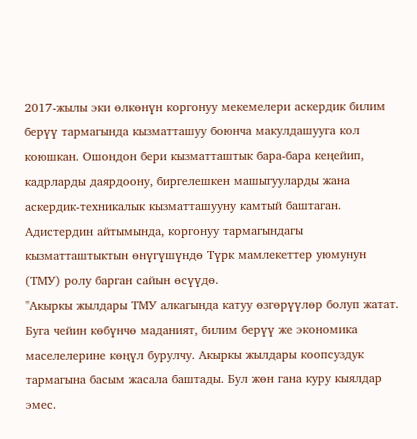2017-жылы эки өлкөнүн коргонуу мекемелери аскердик билим берүү тармагында кызматташуу боюнча макулдашууга кол коюшкан. Ошондон бери кызматташтык бара-бара кеңейип, кадрларды даярдоону, биргелешкен машыгууларды жана аскердик-техникалык кызматташууну камтый баштаган.
Адистердин айтымында, коргонуу тармагындагы кызматташтыктын өнүгүшүндө Түрк мамлекеттер уюмунун (ТМУ) ролу барган сайын өсүүдө.
"Акыркы жылдары ТМУ алкагында катуу өзгөрүүлөр болуп жатат. Буга чейин көбүнчө маданият, билим берүү же экономика маселелерине көңүл бурулчу. Акыркы жылдары коопсуздук тармагына басым жасала баштады. Бул жөн гана куру кыялдар эмес.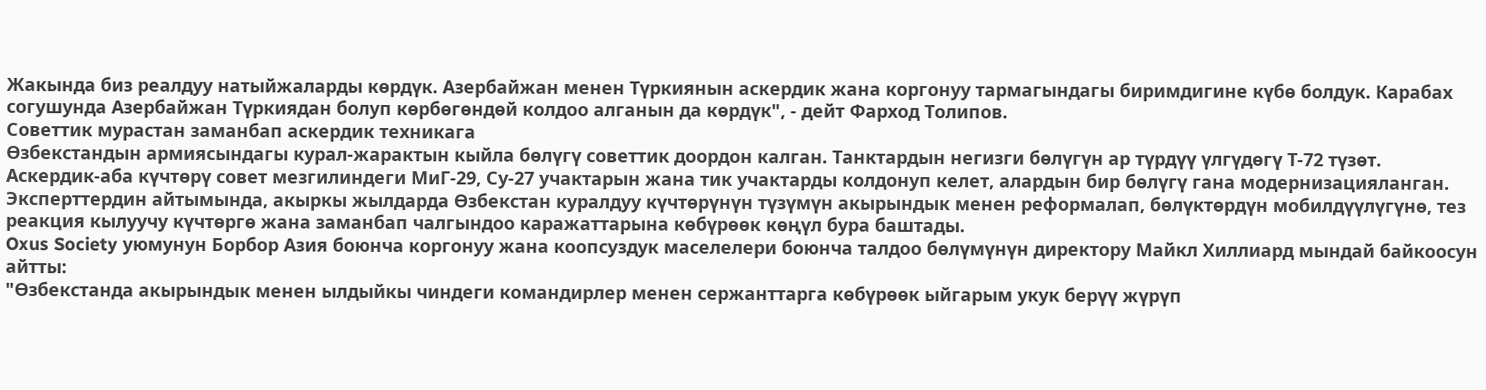Жакында биз реалдуу натыйжаларды көрдүк. Азербайжан менен Түркиянын аскердик жана коргонуу тармагындагы биримдигине күбө болдук. Карабах согушунда Азербайжан Түркиядан болуп көрбөгөндөй колдоо алганын да көрдүк", - дейт Фарход Толипов.
Советтик мурастан заманбап аскердик техникага
Өзбекстандын армиясындагы курал-жарактын кыйла бөлүгү советтик доордон калган. Танктардын негизги бөлүгүн ар түрдүү үлгүдөгү Т-72 түзөт. Аскердик-аба күчтөрү совет мезгилиндеги МиГ-29, Су-27 учактарын жана тик учактарды колдонуп келет, алардын бир бөлүгү гана модернизацияланган.
Эксперттердин айтымында, акыркы жылдарда Өзбекстан куралдуу күчтөрүнүн түзүмүн акырындык менен реформалап, бөлүктөрдүн мобилдүүлүгүнө, тез реакция кылуучу күчтөргө жана заманбап чалгындоо каражаттарына көбүрөөк көңүл бура баштады.
Oxus Society уюмунун Борбор Азия боюнча коргонуу жана коопсуздук маселелери боюнча талдоо бөлүмүнүн директору Майкл Хиллиард мындай байкоосун айтты:
"Өзбекстанда акырындык менен ылдыйкы чиндеги командирлер менен сержанттарга көбүрөөк ыйгарым укук берүү жүрүп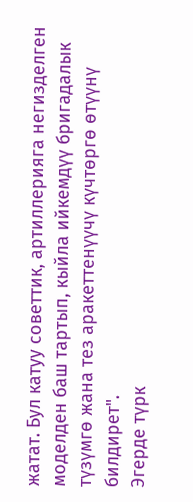жатат. Бул катуу советтик, артиллерияга негизделген моделден баш тартып, кыйла ийкемдүү бригадалык түзүмгө жана тез аракеттенүүчү күчтөргө өтүүнү билдирет".
Эгерде түрк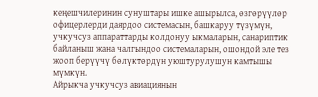кеңешчилеринин сунуштары ишке ашырылса, өзгөрүүлөр офицерлерди даярдоо системасын, башкаруу түзүмүн, учкучсуз аппараттарды колдонуу ыкмаларын, санариптик байланыш жана чалгындоо системаларын, ошондой эле тез жооп берүүчү бөлүктөрдүн уюштурулушун камтышы мүмкүн.
Айрыкча учкучсуз авиациянын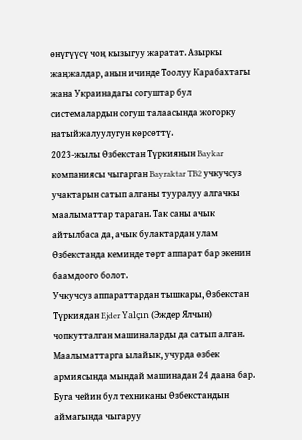өнүгүүсү чоң кызыгуу жаратат. Азыркы жаңжалдар, анын ичинде Тоолуу Карабахтагы жана Украинадагы согуштар бул системалардын согуш талаасында жогорку натыйжалуулугун көрсөттү.
2023-жылы Өзбекстан Түркиянын Baykar компаниясы чыгарган Bayraktar TB2 учкучсуз учактарын сатып алганы тууралуу алгачкы маалыматтар тараган. Так саны ачык айтылбаса да, ачык булактардан улам Өзбекстанда кеминде төрт аппарат бар экенин баамдоого болот.
Учкучсуз аппараттардан тышкары, Өзбекстан Түркиядан Ejder Yalçın (Эждер Ялчын) чопкутталган машиналарды да сатып алган. Маалыматтарга ылайык, учурда өзбек армиясында мындай машинадан 24 даана бар.
Буга чейин бул техниканы Өзбекстандын аймагында чыгаруу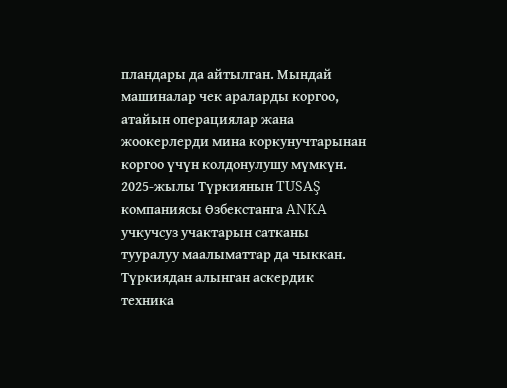пландары да айтылган. Мындай машиналар чек араларды коргоо, атайын операциялар жана жоокерлерди мина коркунучтарынан коргоо үчүн колдонулушу мүмкүн.
2025-жылы Түркиянын TUSAŞ компаниясы Өзбекстанга ANKA учкучсуз учактарын сатканы тууралуу маалыматтар да чыккан.
Түркиядан алынган аскердик техника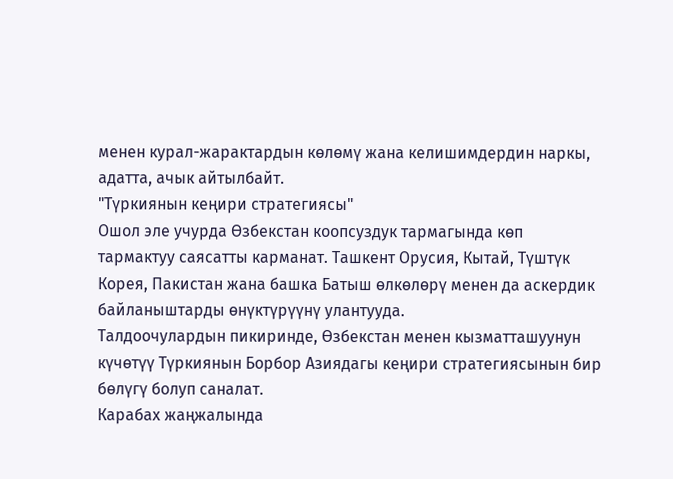менен курал-жарактардын көлөмү жана келишимдердин наркы, адатта, ачык айтылбайт.
"Түркиянын кеңири стратегиясы"
Ошол эле учурда Өзбекстан коопсуздук тармагында көп тармактуу саясатты карманат. Ташкент Орусия, Кытай, Түштүк Корея, Пакистан жана башка Батыш өлкөлөрү менен да аскердик байланыштарды өнүктүрүүнү улантууда.
Талдоочулардын пикиринде, Өзбекстан менен кызматташуунун күчөтүү Түркиянын Борбор Азиядагы кеңири стратегиясынын бир бөлүгү болуп саналат.
Карабах жаңжалында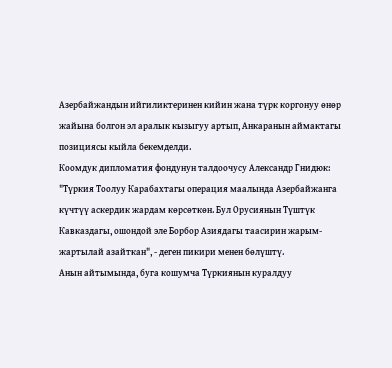Азербайжандын ийгиликтеринен кийин жана түрк коргонуу өнөр жайына болгон эл аралык кызыгуу артып, Анкаранын аймактагы позициясы кыйла бекемделди.
Коомдук дипломатия фондунун талдоочусу Александр Гнидюк: "Түркия Тоолуу Карабахтагы операция маалында Азербайжанга күчтүү аскердик жардам көрсөткөн. Бул Орусиянын Түштүк Кавказдагы, ошондой эле Борбор Азиядагы таасирин жарым-жартылай азайткан", - деген пикири менен бөлүштү.
Анын айтымында, буга кошумча Түркиянын куралдуу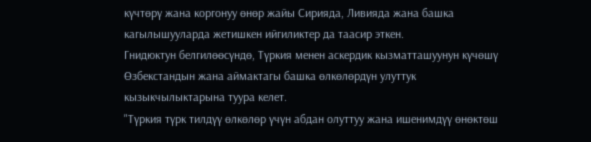күчтөрү жана коргонуу өнөр жайы Сирияда, Ливияда жана башка кагылышууларда жетишкен ийгиликтер да таасир эткен.
Гнидюктун белгилөөсүндө, Түркия менен аскердик кызматташуунун күчөшү Өзбекстандын жана аймактагы башка өлкөлөрдүн улуттук кызыкчылыктарына туура келет.
"Түркия түрк тилдүү өлкөлөр үчүн абдан олуттуу жана ишенимдүү өнөктөш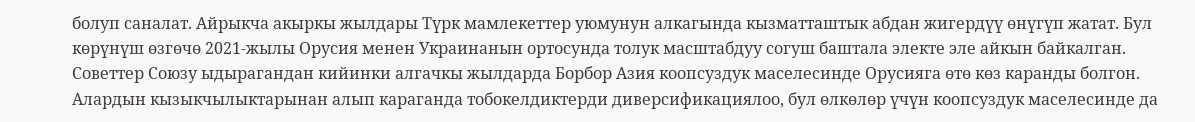болуп саналат. Айрыкча акыркы жылдары Түрк мамлекеттер уюмунун алкагында кызматташтык абдан жигердүү өнүгүп жатат. Бул көрүнүш өзгөчө 2021-жылы Орусия менен Украинанын ортосунда толук масштабдуу согуш баштала электе эле айкын байкалган. Советтер Союзу ыдырагандан кийинки алгачкы жылдарда Борбор Азия коопсуздук маселесинде Орусияга өтө көз каранды болгон. Алардын кызыкчылыктарынан алып караганда тобокелдиктерди диверсификациялоо, бул өлкөлөр үчүн коопсуздук маселесинде да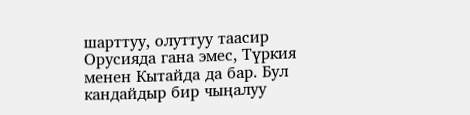шарттуу, олуттуу таасир Орусияда гана эмес, Түркия менен Кытайда да бар. Бул кандайдыр бир чыңалуу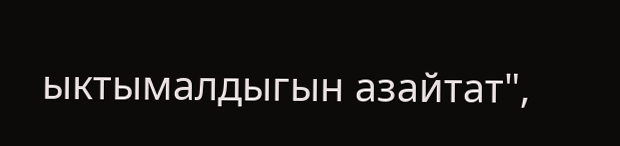ыктымалдыгын азайтат",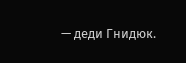— деди Гнидюк.